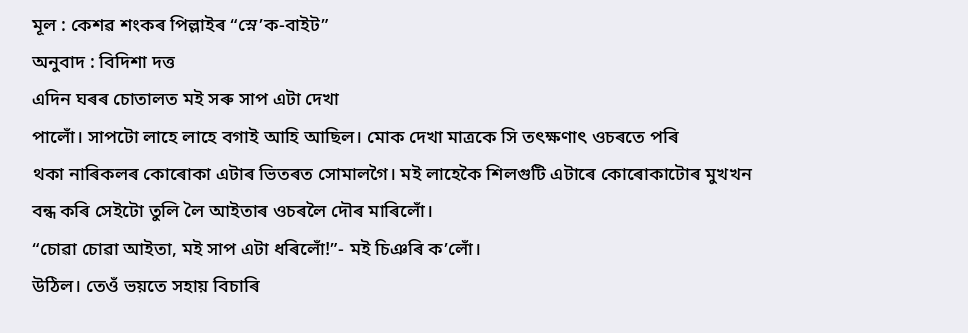মূল : কেশৱ শংকৰ পিল্লাইৰ “স্নে’ক-বাইট”
অনুবাদ : বিদিশা দত্ত
এদিন ঘৰৰ চোতালত মই সৰু সাপ এটা দেখা
পালোঁ। সাপটো লাহে লাহে বগাই আহি আছিল। মোক দেখা মাত্ৰকে সি তৎক্ষণাৎ ওচৰতে পৰি
থকা নাৰিকলৰ কোৰোকা এটাৰ ভিতৰত সোমালগৈ। মই লাহেকৈ শিলগুটি এটাৰে কোৰোকাটোৰ মুখখন
বন্ধ কৰি সেইটো তুলি লৈ আইতাৰ ওচৰলৈ দৌৰ মাৰিলোঁ।
“চোৱা চোৱা আইতা, মই সাপ এটা ধৰিলোঁ!”- মই চিঞৰি ক’লোঁ।
উঠিল। তেওঁ ভয়তে সহায় বিচাৰি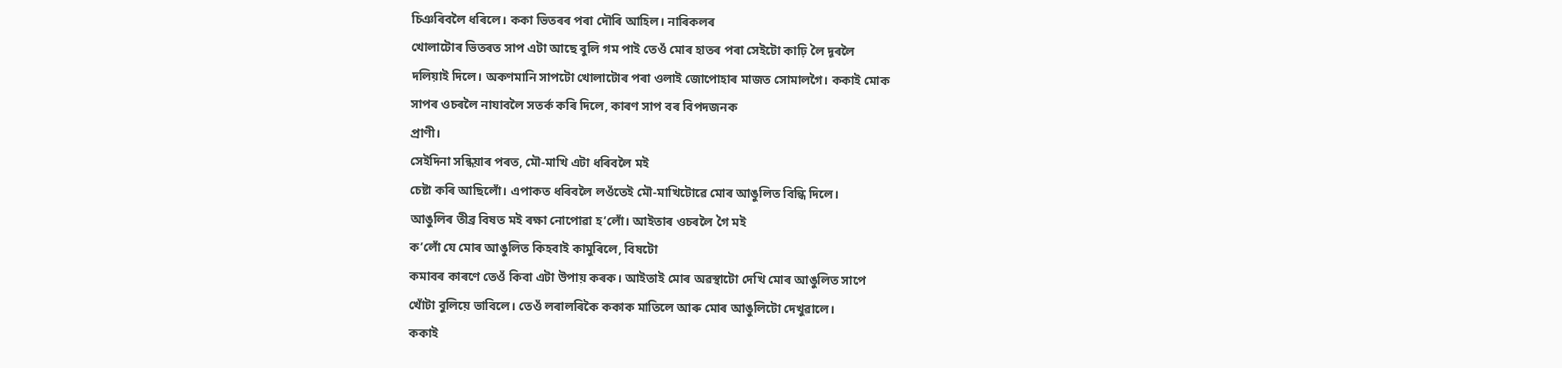চিঞৰিবলৈ ধৰিলে। ককা ভিতৰৰ পৰা দৌৰি আহিল। নাৰিকলৰ
খোলাটোৰ ভিতৰত সাপ এটা আছে বুলি গম পাই তেওঁ মোৰ হাতৰ পৰা সেইটো কাঢ়ি লৈ দূৰলৈ
দলিয়াই দিলে। অকণমানি সাপটো খোলাটোৰ পৰা ওলাই জোপোহাৰ মাজত সোমালগৈ। ককাই মোক
সাপৰ ওচৰলৈ নাযাবলৈ সতৰ্ক কৰি দিলে, কাৰণ সাপ বৰ বিপদজনক
প্ৰাণী।
সেইদিনা সন্ধিয়াৰ পৰত, মৌ-মাখি এটা ধৰিবলৈ মই
চেষ্টা কৰি আছিলোঁ। এপাকত ধৰিবলৈ লওঁতেই মৌ-মাখিটোৱে মোৰ আঙুলিত বিন্ধি দিলে।
আঙুলিৰ তীব্ৰ বিষত মই ৰক্ষা নোপোৱা হ’লোঁ। আইতাৰ ওচৰলৈ গৈ মই
ক’লোঁ যে মোৰ আঙুলিত কিহবাই কামুৰিলে, বিষটো
কমাবৰ কাৰণে তেওঁ কিবা এটা উপায় কৰক। আইতাই মোৰ অৱস্থাটো দেখি মোৰ আঙুলিত সাপে
খোঁটা বুলিয়ে ভাবিলে। তেওঁ লৰালৰিকৈ ককাক মাতিলে আৰু মোৰ আঙুলিটো দেখুৱালে।
ককাই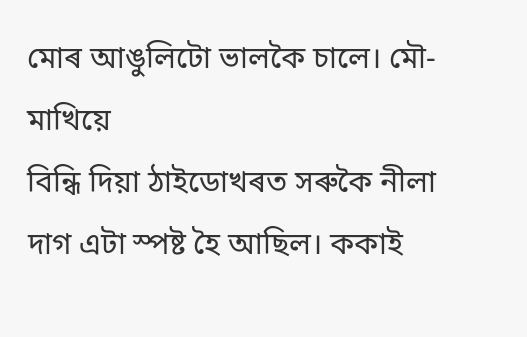মোৰ আঙুলিটো ভালকৈ চালে। মৌ-মাখিয়ে
বিন্ধি দিয়া ঠাইডোখৰত সৰুকৈ নীলা দাগ এটা স্পষ্ট হৈ আছিল। ককাই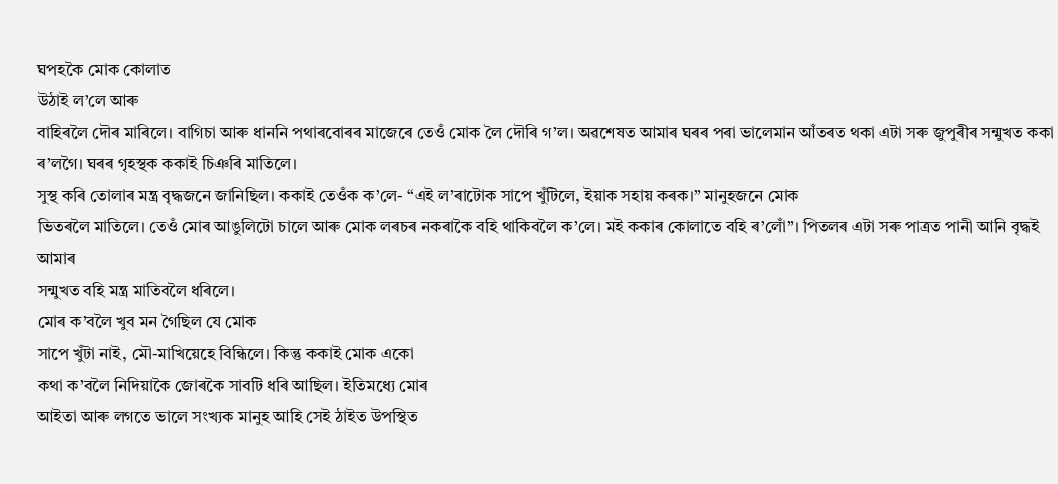ঘপহকৈ মোক কোলাত
উঠাই ল’লে আৰু
বাহিৰলৈ দৌৰ মাৰিলে। বাগিচা আৰু ধাননি পথাৰবোৰৰ মাজেৰে তেওঁ মোক লৈ দৌৰি গ’ল। অৱশেষত আমাৰ ঘৰৰ পৰা ভালেমান আঁতৰত থকা এটা সৰু জুপুৰীৰ সন্মুখত ককা ৰ’লগৈ। ঘৰৰ গৃহস্থক ককাই চিঞৰি মাতিলে।
সুস্থ কৰি তোলাৰ মন্ত্ৰ বৃদ্ধজনে জানিছিল। ককাই তেওঁক ক’লে- “এই ল’ৰাটোক সাপে খুঁটিলে, ইয়াক সহায় কৰক।” মানুহজনে মোক
ভিতৰলৈ মাতিলে। তেওঁ মোৰ আঙুলিটো চালে আৰু মোক লৰচৰ নকৰাকৈ বহি থাকিবলৈ ক’লে। মই ককাৰ কোলাতে বহি ৰ’লোঁ”। পিতলৰ এটা সৰু পাত্ৰত পানী আনি বৃদ্ধই আমাৰ
সন্মুখত বহি মন্ত্ৰ মাতিবলৈ ধৰিলে।
মোৰ ক’বলৈ খুব মন গৈছিল যে মোক
সাপে খুঁটা নাই, মৌ-মাখিয়েহে বিন্ধিলে। কিন্তু ককাই মোক একো
কথা ক’বলৈ নিদিয়াকৈ জোৰকৈ সাবটি ধৰি আছিল। ইতিমধ্যে মোৰ
আইতা আৰু লগতে ভালে সংখ্যক মানুহ আহি সেই ঠাইত উপস্থিত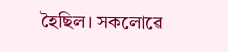হৈছিল। সকলোৱে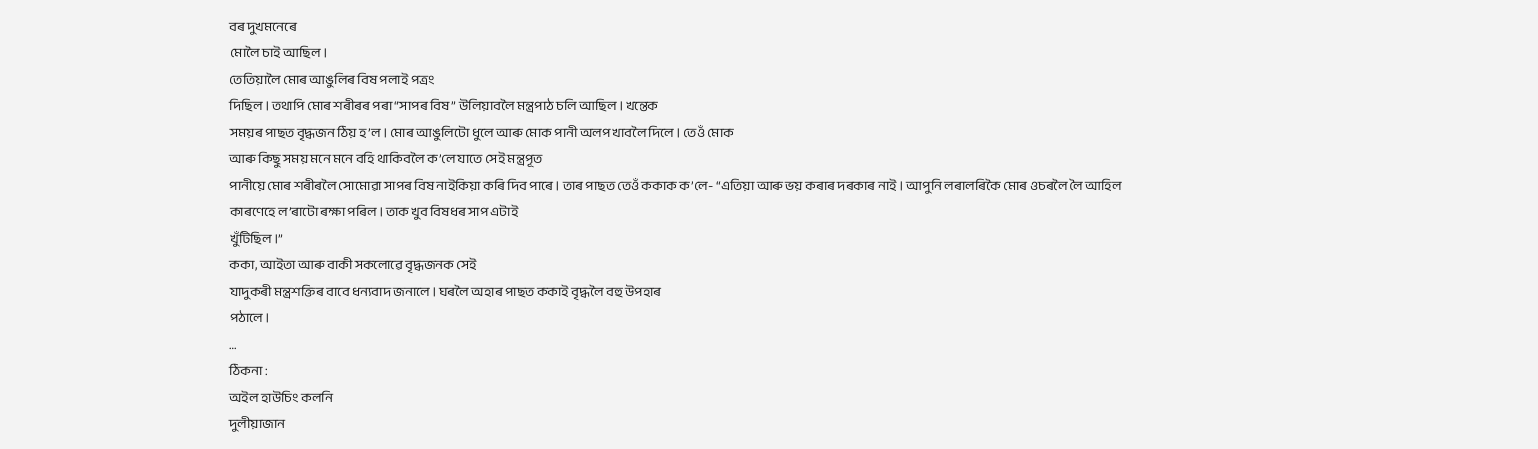বৰ দুখমনেৰে
মোলৈ চাই আছিল।
তেতিয়ালৈ মোৰ আঙুলিৰ বিষ পলাই পত্ৰং
দিছিল। তথাপি মোৰ শৰীৰৰ পৰা “সাপৰ বিষ” উলিয়াবলৈ মন্ত্ৰপাঠ চলি আছিল। খন্তেক
সময়ৰ পাছত বৃদ্ধজন ঠিয় হ’ল। মোৰ আঙুলিটো ধুলে আৰু মোক পানী অলপ খাবলৈ দিলে। তেওঁ মোক
আৰু কিছু সময় মনে মনে বহি থাকিবলৈ ক’লে যাতে সেই মন্ত্ৰপূত
পানীয়ে মোৰ শৰীৰলৈ সোমোৱা সাপৰ বিষ নাইকিয়া কৰি দিব পাৰে। তাৰ পাছত তেওঁ ককাক ক’লে- “এতিয়া আৰু ভয় কৰাৰ দৰকাৰ নাই। আপুনি লৰালৰিকৈ মোৰ ওচৰলৈ লৈ আহিল
কাৰণেহে ল’ৰাটো ৰক্ষা পৰিল। তাক খুব বিষধৰ সাপ এটাই
খুঁটিছিল।”
ককা, আইতা আৰু বাকী সকলোৱে বৃদ্ধজনক সেই
যাদুকৰী মন্ত্ৰশক্তিৰ বাবে ধন্যবাদ জনালে। ঘৰলৈ অহাৰ পাছত ককাই বৃদ্ধলৈ বহু উপহাৰ
পঠালে।
…
ঠিকনা :
অইল হাউচিং কলনি
দুলীয়াজান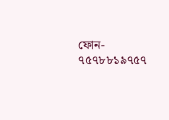ফোন- ৭৫৭৮৮১৯৭৫৭